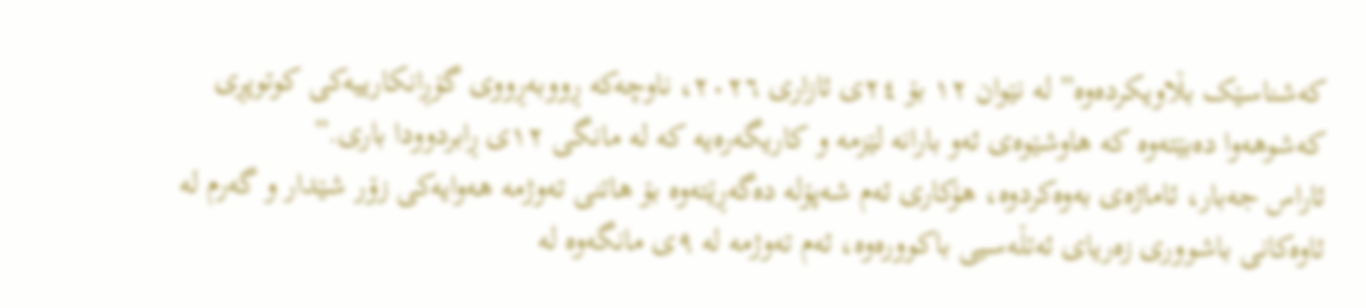کەشناسێک بڵاویکردەوە” لە نێوان ١٢ بۆ ٢٤ی ئازاری ٢٠٢٦، ناوچەکە ڕووبەڕووی گۆڕانکارییەکی کوتوپڕی کەشوهەوا دەبێتەوە کە هاوشێوەی ئەو بارانە لێزمە و کاریگەرەیە کە لە مانگی ١٢ی ڕابردوودا باری.”
ئاراس جەبار، ئاماژەی بەوەکردوە، هۆکاری ئەم شەپۆلە دەگەڕێتەوە بۆ هاتنی تەوژمە هەوایەکی زۆر شێدار و گەرم لە ئاوەکانی باشووری زەریای ئەتڵەسیی باکوورەوە، ئەم تەوژمە لە ٩ی مانگەوە لە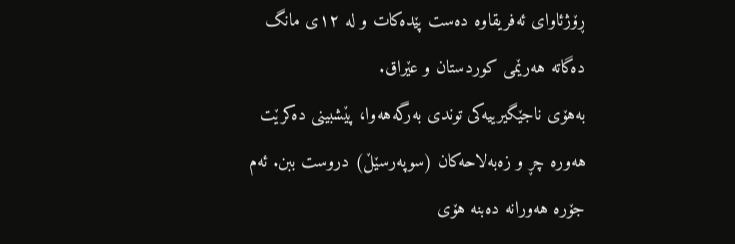ڕۆژئاوای ئەفریقاوە دەست پێدەکات و لە ١٢ی مانگ دەگاتە هەرێمی کوردستان و عێراق.
بەهۆی ناجێگیرییەکی توندی بەرگەهەوا، پێشبینی دەکرێت هەورە چڕ و زەبەلاحەکان (سوپەرسێڵ) دروست ببن. ئەم جۆرە هەورانە دەبنە هۆی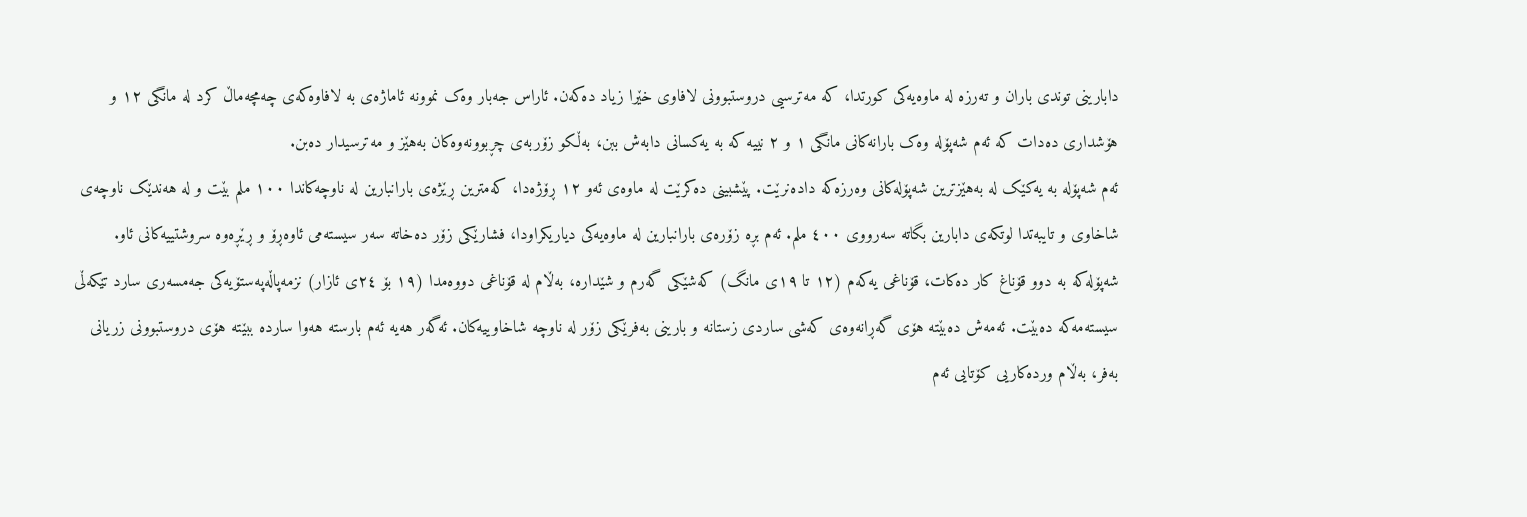دابارینی توندی باران و تەرزە لە ماوەیەکی کورتدا، کە مەترسیی دروستبوونی لافاوی خێرا زیاد دەکەن. ئاراس جەبار وەک نموونە ئاماژەی بە لافاوەکەی چەمچەماڵ کرد لە مانگی ١٢ و هۆشداری دەدات کە ئەم شەپۆلە وەک بارانەکانی مانگی ١ و ٢ نییە کە بە یەکسانی دابەش ببن، بەڵکو زۆربەی چڕبوونەوەکان بەهێز و مەترسیدار دەبن.
ئەم شەپۆلە بە یەکێک لە بەهێزترین شەپۆلەکانی وەرزەکە دادەنرێت. پێشبینی دەکرێت لە ماوەی ئەو ١٢ ڕۆژەدا، کەمترین ڕێژەی بارانبارین لە ناوچەکاندا ١٠٠ ملم بێت و لە هەندێک ناوچەی شاخاوی و تایبەتدا لوتکەی دابارین بگاتە سەرووی ٤٠٠ ملم. ئەم بڕە زۆرەی بارانبارین لە ماوەیەکی دیاریکراودا، فشارێکی زۆر دەخاتە سەر سیستەمی ئاوەڕۆ و ڕێڕەوە سروشتییەکانی ئاو.
شەپۆلەکە بە دوو قۆناغ کار دەکات، قۆناغی یەکەم (١٢ تا ١٩ی مانگ) کەشێکی گەرم و شێدارە، بەڵام لە قۆناغی دووەمدا (١٩ بۆ ٢٤ی ئازار) نزمەپاڵەپەستۆیەکی جەمسەری سارد تێکەڵی سیستەمەکە دەبێت. ئەمەش دەبێتە هۆی گەڕانەوەی کەشی ساردی زستانە و بارینی بەفرێکی زۆر لە ناوچە شاخاوییەکان. ئەگەر هەیە ئەم بارستە هەوا ساردە ببێتە هۆی دروستبوونی زریانی بەفر، بەڵام وردەکاریی کۆتایی ئەم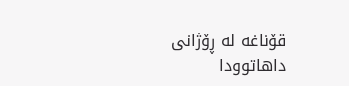قۆناغە لە ڕۆژانی داهاتوودا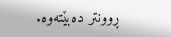ڕوونتر دەبێتەوە.